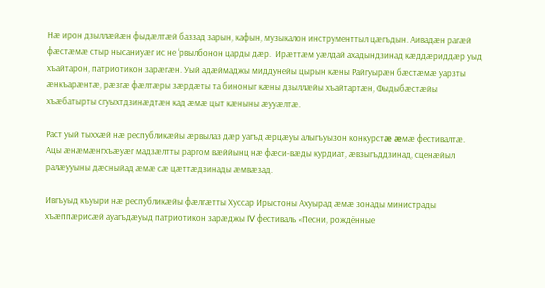Нæ ирон дзыллæйæн фыдæлтæй баззад зарын, кафын, музыкалон инструменттыл цæгъдын. Аивадæн рагæй фæстæмæ стыр нысаниуæг ис не ‘рвылбонон царды дæр.  Ирæттæм уæлдай ахадындзинад кæддæриддæр уыд хъайтарон, патриотикон зарæгæн. Уый адæймаджы миддунейы цырын кæны Райгуырæн бæстæмæ уарзты æнкъарæнтæ, рæзгæ фæлтæры зæрдæты та биноныг кæны дзыллæйы хъайтартæн, Фыдыбæстæйы хъæбатырты сгуыхтдзинæдтæн кад æмæ цыт кæныны æууæлтæ.

Раст уый тыххæй нæ республикæйы æрвылаз дæр уагъд æрцæуы алыгъуызон конкурстæ æмæ фестивалтæ. Ацы æнæмæнгхъæуæг мадзæлтты раргом вæййынц нæ фæси-вæды курдиат, æвзыгъддзинад, сценæйыл ралæууыны дæсныйад æмæ сæ цæттæдзинады æмвæзад.

Ивгъуыд къуыри нæ республикæйы фæлгæтты Хуссар Ирыстоны Ахуырад æмæ зонады министрады хъæппæрисæй ауагъдæуыд патриотикон зарæджы IV фестиваль «Песни, рождённые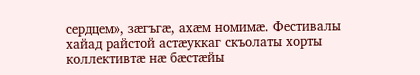сердцем», зæгъгæ, ахæм номимæ. Фестивалы хайад райстой астæуккаг скъолаты хорты коллективтæ нæ бæстæйы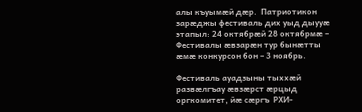алы къуымæй дæр.  Патриотикон зарæджы фестиваль дих уыд дыууæ этапыл: 24 октябрæй 28 октябрмæ – Фестивалы æвзарæн тур бынæтты æмæ конкурсон бон – 3 ноябрь.

Фестиваль ауадзыны тыххæй развæлгъау æвзæрст æрцыд оргкомитет, йæ сæргъ  РХИ-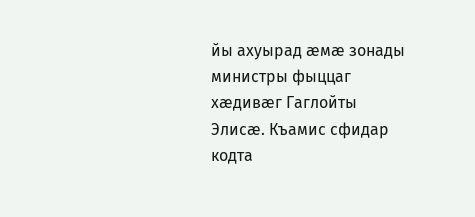йы ахуырад æмæ зонады министры фыццаг хæдивæг Гаглойты Элисæ. Къамис сфидар кодта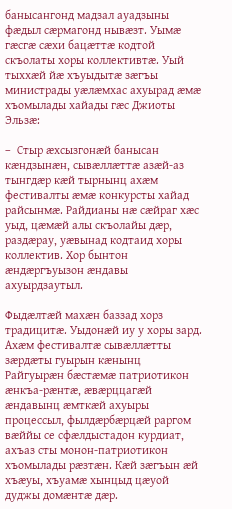банысангонд мадзал ауадзыны фæдыл сæрмагонд нывæзт. Уымæ гæсгæ сæхи бацæттæ кодтой скъолаты хоры коллективтæ. Уый тыххæй йæ хъуыдытæ зæгъы министрады уæлæмхас ахуырад æмæ хъомылады хайады гæс Джиоты Эльзæ:

–  Стыр æхсызгонæй банысан кæндзынæн, сывæллæттæ азæй-аз тынгдæр кæй тырнынц ахæм фестивалты æмæ конкурсты хайад райсынмæ. Райдианы нæ сæйраг хæс уыд, цæмæй алы скъолайы дæр, раздæрау, уæвынад кодтаид хоры коллектив. Хор бынтон æндæргъуызон æндавы ахуырдзаутыл.

Фыдæлтæй махæн баззад хорз традицитæ. Уыдонæй иу у хоры зард. Ахæм фестивалтæ сывæллæтты зæрдæты гуырын кæнынц Райгуырæн бæстæмæ патриотикон æнкъа-рæнтæ, æвæрццагæй æндавынц æмткæй ахуыры процессыл, фылдæрбæрцæй раргом вæййы се сфæлдыстадон курдиат, ахъаз сты монон-патриотикон хъомылады рæзтæн. Кæй зæгъын æй хъæуы, хъуамæ хынцыд цæуой дуджы домæнтæ дæр.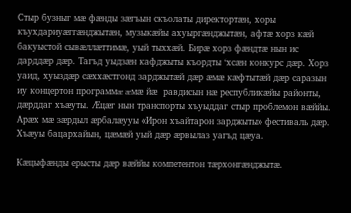Стыр бузныг мæ фæнды зæгъын скъолаты директортæн, хоры къухдариуæггæнджытæн, музыкæйы ахуыргæнджытæн, афтæ хорз кæй бакуыстой сывæллæттимæ, уый тыххæй. Бирæ хорз фæндтæ нын ис дарддæр дæр. Тагъд уыдзæн кафджыты къордты ‘хсæн конкурс дæр. Хорз уаид, хуыздæр сæххæстгонд зарджытæй дæр æмæ кæфтытæй дæр саразын иу концертон программæ æмæ йæ  равдисын нæ республикæйы районты, дæрддаг хъæуты. Æцæг нын транспорты хъуыддаг стыр проблемон вæййы. Арæх мæ зæрдыл æрбалæууы «Ирон хъайтарон зарджыты» фестиваль дæр. Хъæуы бацархайын, цæмæй уый дæр æрвылаз уагъд цæуа.

Кæцыфæнды ерысты дæр вæййы компетентон тæрхонгæнджытæ.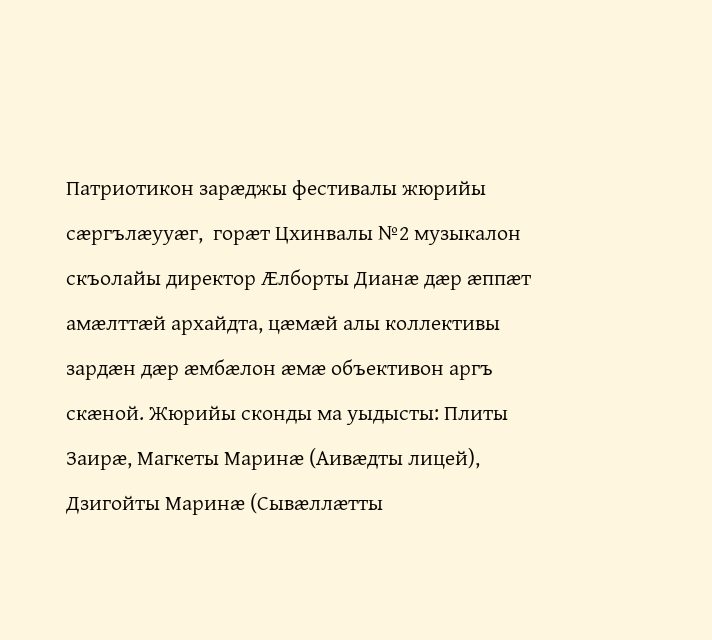Патриотикон зарæджы фестивалы жюрийы сæргълæууæг,  горæт Цхинвалы №2 музыкалон скъолайы директор Æлборты Дианæ дæр æппæт амæлттæй архайдта, цæмæй алы коллективы зардæн дæр æмбæлон æмæ объективон аргъ скæной. Жюрийы сконды ма уыдысты: Плиты Заирæ, Магкеты Маринæ (Аивæдты лицей), Дзигойты Маринæ (Сывæллæтты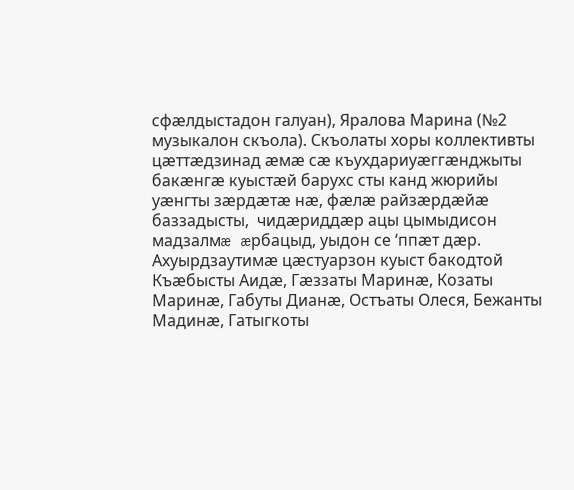сфæлдыстадон галуан), Яралова Марина (№2 музыкалон скъола). Скъолаты хоры коллективты цæттæдзинад æмæ сæ къухдариуæггæнджыты бакæнгæ куыстæй барухс сты канд жюрийы уæнгты зæрдæтæ нæ, фæлæ райзæрдæйæ баззадысты,  чидæриддæр ацы цымыдисон мадзалмæ æрбацыд, уыдон се ‘ппæт дæр. Ахуырдзаутимæ цæстуарзон куыст бакодтой Къæбысты Аидæ, Гæззаты Маринæ, Козаты Маринæ, Габуты Дианæ, Остъаты Олеся, Бежанты Мадинæ, Гатыгкоты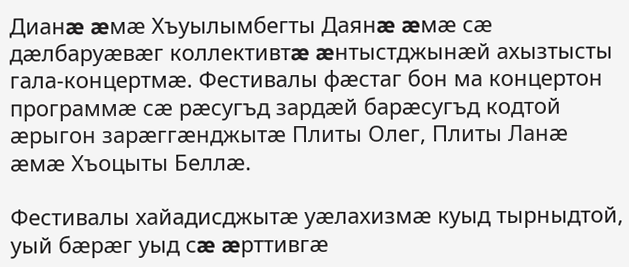Дианæ æмæ Хъуылымбегты Даянæ æмæ сæ дæлбаруæвæг коллективтæ æнтыстджынæй ахызтысты гала-концертмæ. Фестивалы фæстаг бон ма концертон программæ сæ рæсугъд зардæй барæсугъд кодтой æрыгон зарæггæнджытæ Плиты Олег, Плиты Ланæ æмæ Хъоцыты Беллæ.

Фестивалы хайадисджытæ уæлахизмæ куыд тырныдтой, уый бæрæг уыд сæ æрттивгæ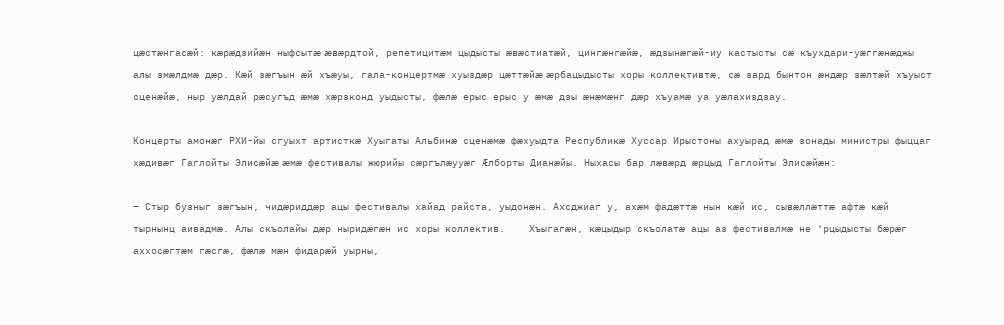цæстæнгасæй: кæрæдзийæн ныфсытæ æвæрдтой, репетицитæм цыдысты æвæстиатæй, цингæнгæйæ, æдзынæгæй-иу кастысты сæ къухдари-уæггæнæджы алы змæлдмæ дæр. Кæй зæгъын æй хъæуы, гала-концертмæ хуыздæр цæттæйæ æрбацыдысты хоры коллективтæ, сæ зард бынтон æндæр зæлтæй хъуыст сценæйæ, ныр уæлдай рæсугъд æмæ хæрзконд уыдысты, фæлæ ерыс ерыс у æмæ дзы æнæмæнг дæр хъуамæ уа уæлахиздзау.

Концерты амонæг РХИ-йы сгуыхт артисткæ Хуыгаты Альбинæ сценæмæ фæхуыдта Республикæ Хуссар Ирыстоны ахуырад æмæ зонады министры фыццаг хæдивæг Гаглойты Элисæйæ æмæ фестивалы жюрийы сæргълæууæг Æлборты Дианæйы. Ныхасы бар лæвæрд æрцыд Гаглойты Элисæйæн:

– Стыр бузныг зæгъын, чидæриддæр ацы фестивалы хайад райста, уыдонæн. Ахсджиаг у, ахæм фадæттæ нын кæй ис, сывæллæттæ афтæ кæй тырнынц аивадмæ. Алы скъолайы дæр ныридæгæн ис хоры коллектив.    Хъыгагæн, кæцыдыр скъолатæ ацы аз фестивалмæ не ‘рцыдысты бæрæг аххосæгтæм гæсгæ, фæлæ мæн фидарæй уырны,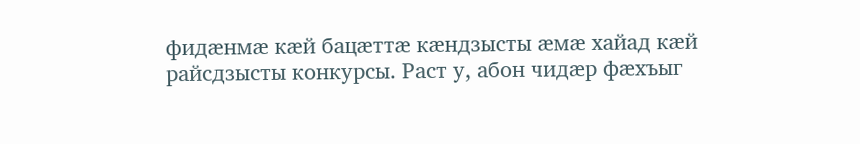фидæнмæ кæй бацæттæ кæндзысты æмæ хайад кæй райсдзысты конкурсы. Раст у, абон чидæр фæхъыг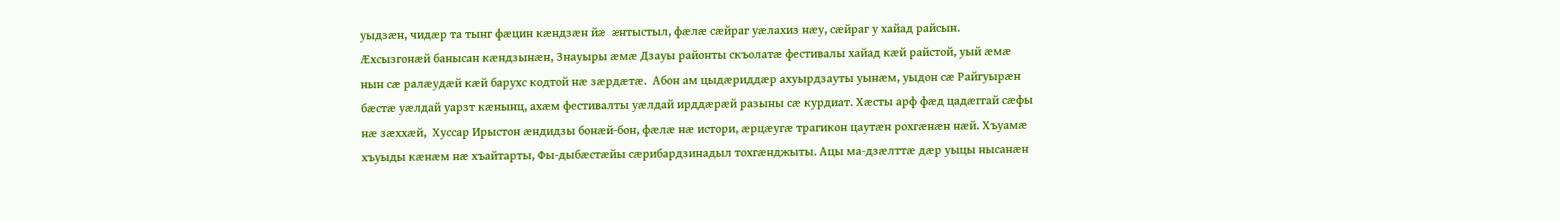уыдзæн, чидæр та тынг фæцин кæндзæн йæ æнтыстыл, фæлæ сæйраг уæлахиз нæу, сæйраг у хайад райсын. Æхсызгонæй банысан кæндзынæн, Знауыры æмæ Дзауы районты скъолатæ фестивалы хайад кæй райстой, уый æмæ нын сæ ралæудæй кæй барухс кодтой нæ зæрдæтæ.  Абон ам цыдæриддæр ахуырдзауты уынæм, уыдон сæ Райгуырæн бæстæ уæлдай уарзт кæнынц, ахæм фестивалты уæлдай ирддæрæй разыны сæ курдиат. Хæсты арф фæд цадæггай сæфы нæ зæххæй,  Хуссар Ирыстон æндидзы бонæй-бон, фæлæ нæ истори, æрцæугæ трагикон цаутæн рохгæнæн нæй. Хъуамæ хъуыды кæнæм нæ хъайтарты, Фы-дыбæстæйы сæрибардзинадыл тохгæнджыты. Ацы ма-дзæлттæ дæр уыцы нысанæн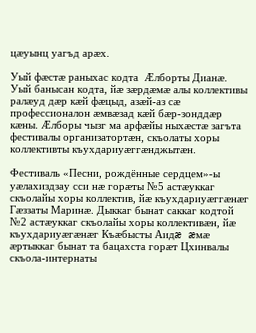цæуынц уагъд арæх.

Уый фæстæ раныхас кодта  Æлборты Дианæ. Уый банысан кодта, йæ зæрдæмæ алы коллективы ралæуд дæр кæй фæцыд, азæй-аз сæ профессионалон æмвæзад кæй бæр-зонддæр кæны. Æлборы чызг ма арфæйы ныхæстæ загъта фестивалы организатортæн, скъолаты хоры коллективты къухдариуæггæнджытæн.

Фестиваль «Песни, рождённые сердцем»-ы уæлахиздзау сси нæ горæты №5 астæуккаг скъолайы хоры коллектив, йæ къухдариуæггæнæг Гæззаты Маринæ. Дыккаг бынат саккаг кодтой №2 астæуккаг скъолайы хоры коллективæн, йæ къухдариуæгæнæг Къæбысты Аидæ æмæ æртыккаг бынат та бацахста горæт Цхинвалы скъола-интернаты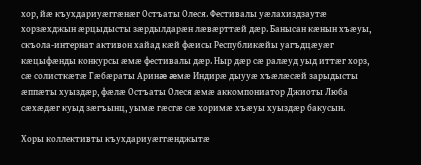хор, йæ къухдариуæггæнæг Остъаты Олеся. Фестивалы уæлахиздзаутæ хорзæхджын æрцыдысты зæрдылдарæн лæвæрттæй дæр. Банысан кæнын хъæуы, скъола-интернат активон хайад кæй фæисы Республикæйы уагъдцæуæг кæцыфæнды конкурсы æмæ фестивалы дæр. Ныр дæр сæ ралæуд уыд иттæг хорз, сæ солисткæтæ Гæбæраты Аринæ æмæ Индирæ дыууæ хъæлæсæй зарыдысты æппæты хуыздæр, фæлæ Остъаты Олеся æмæ аккомпониатор Джиоты Люба сæхæдæг куыд зæгъынц, уымæ гæсгæ сæ хоримæ хъæуы хуыздæр бакусын.

Хоры коллективты къухдариуæггæнджытæ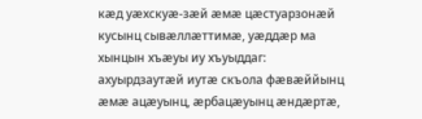кæд уæхскуæ-зæй æмæ цæстуарзонæй кусынц сывæллæттимæ, уæддæр ма хынцын хъæуы иу хъуыддаг: ахуырдзаутæй иутæ скъола фæвæййынц æмæ ацæуынц, æрбацæуынц æндæртæ,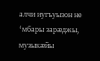алчи иугъуызон не ‘мбары зарæджы, музыкæйы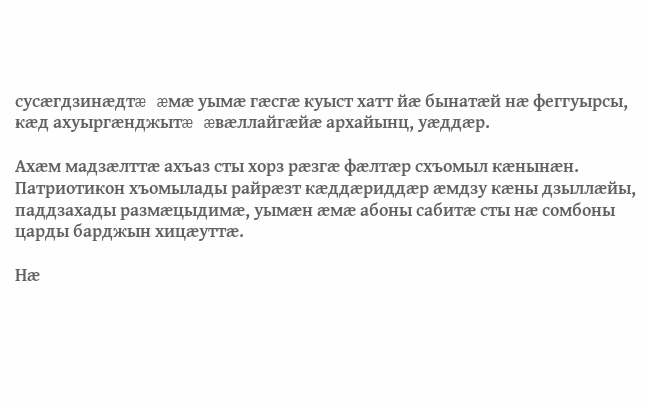сусæгдзинæдтæ æмæ уымæ гæсгæ куыст хатт йæ бынатæй нæ феггуырсы, кæд ахуыргæнджытæ æвæллайгæйæ архайынц, уæддæр.

Ахæм мадзæлттæ ахъаз сты хорз рæзгæ фæлтæр схъомыл кæнынæн. Патриотикон хъомылады райрæзт кæддæриддæр æмдзу кæны дзыллæйы, паддзахады размæцыдимæ, уымæн æмæ абоны сабитæ сты нæ сомбоны царды барджын хицæуттæ.

Нæ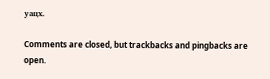уацх.

Comments are closed, but trackbacks and pingbacks are open.